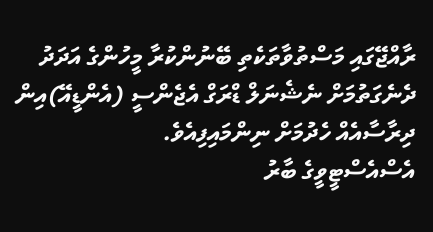ރާއްޖޭގައި މަސްތުވާތަކެތި ބޭނުންކުރާ މީހުންގެ އަދަދު ދެނެގަތުމަށް ނެޝެނަލް ޑްރަގް އެޖެންސީ (އެންޑީއޭ)އިން ދިރާސާއެއް ހެދުމަށް ނިންމައިފިއެވެ.
އެސްއެސްޓީވީގެ ބާރު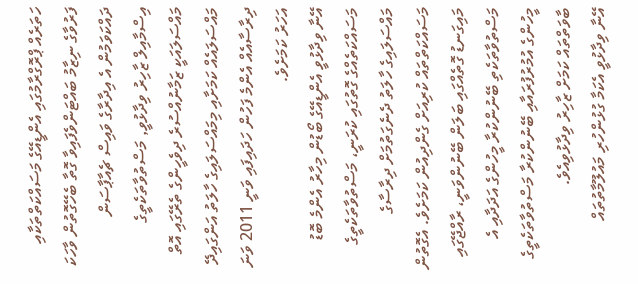ހަތަރެއް ޕްރޮގްރާމުގައި އެންޑީއޭގެ މަސައްކަތްތަކާއި ފަރުވާގެ ނިޒާމު ބައްޓަންވެފައިވާ ގޮތާ ބެހޭގޮތުން ވާހަކަ ދައްކަވަމުން އެ އިދާރާގެ ވައިސް ޗެއާޕާސަން އިސްމާއިލް ޒާހިރު ވިދާޅުވީ, މަސްތުވާތަކެތީގެ މައްސަލައަކީ ޒަމާނުއްސުރެ ދިވެހީންގެ ތެރޭގައި އޮތް މައްސަލައެއް ކަމަށާއި މިމައްސަލައިގެ ހާލަތު އަންގައިދޭ ދިރާސާއެއް އެންމެ ފަހުން ހަދައިފައި ވަނީ 2011 ވަނަ އަހަރު ކަމަށެވެ.
އޭނާ ވިދާޅުވީ އެންޑީއޭގެ ބޯޑުން މިހާރު އެންމެ ބޮޑު މަސައްކަތެއްގެ ގޮތުގައި ކުރަނީ، މަސްތުވާތަކެތީގެ މައްސަލައިގެ ހާލަތު ދެނެގަތުމަށް ދިރާސާގެ މަސައްކަތްތައް ކުރިއަށް ގެންދިއުން ކަމަށެވެ. އެގޮތުން މައިގަނޑު ގޮތެއްގައި ބަލަން ބޭނުންވަނީ، ރާއްޖޭގައި މަސްތުވާތަކެތި ބޭނުންކުރާ މީހުންގެ އަދަދާއި އެ މީހުންގެ އުމުރުފުރައާއި ބޭނުންކުރާ މަސްތުވާތަކެތީގެ ބާވަތްތައް ކަމަށް ޒާހިރު ވިދާޅުވިއެވެ.
އޭނާ ވިދާޅުވީ އެކަމާ ގުޅުންހުރި މައުލޫމާތުތައް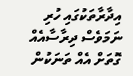އިދާރާތަކުގައި ހުރި ނަމަވެސް ދިރާސާއެއް ގޮތަށް އެއް ތަނަކުން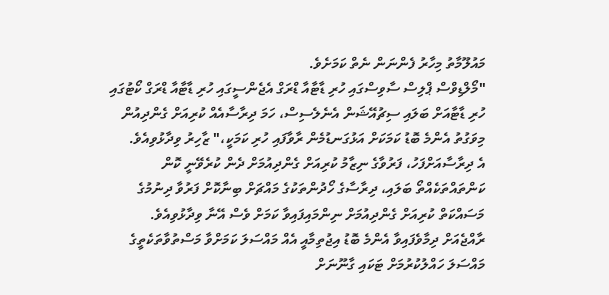މައުލޫމާތު މިހާރު ފެންނަން ނެތް ކަމަށެވެ.
"މޯލްޑިވްސް ޕްލިސް ސާވިސްގައި ހުރި ޑާޓާއާ ޑްރަގް އެޖެންސީގައި ހުރި ޑާޓާއާ ޑްރަގް ކޯޓުގައި ހުރި ޑާޓާއަށް ބަލައި ސިޗުއޭޝަން އެނެލެސިސް، ހަމަ ދިރާސާއެއް ކުރިއަށް ގެންދިއުން މިވަގުތު އެންމެ ބޮޑު ކަމަކަށް އަޅުގަނޑުމެން ރާވާފައި ހުރި ކަމަކީ،" ޒާހިރު ވިދާޅުވިއެވެ.
އެ ދިރާސާއަށްފަހު، ފަރުވާގެ ނިޒާމު ކުރިއަށް ގެންދިއުމަށް ދެން ކުރެވޭނީ ކޮން ކަންތައްތަކެއްތޯ ބަލައި، ދިރާސާގެ ހޯދުންތަކުގެ މައްޗަށް ބިނާކޮށް ފަރުވާ ދިނުމުގެ މަސައްކަތް ކުރިއަށް ގެންދިއުމަށް ނިންމައިފައިވާ ކަމަށް ވެސް އޭނާ ވިދާޅުވިއެވެ.
ރާއްޖެއަށް ދިމާވެފައިވާ އެންމެ ބޮޑު އިޖުތިމާއީ އެއް މައްސަލަ ކަމަށްވާ މަސްތުވާތަކެތީގެ މައްސަލަ ހައްލުކުރުމަށް ޓަކައި ގާނޫނަށް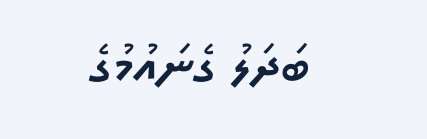ބަދަލު ގެނައުމުގެ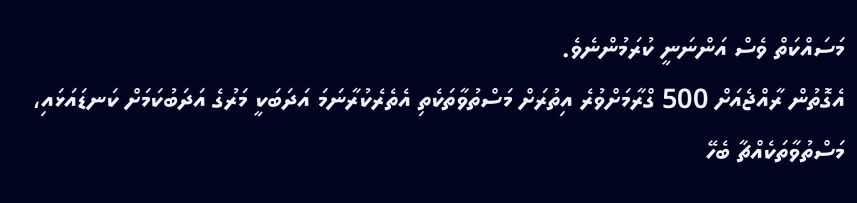މަސައްކަތް ވެސް އަންނަނީ ކުރަމުންނެވެ.
އެގޮތުން ރާއްޖެއަށް 500 ގްރާމަށްވުރެ އިތުރަށް މަސްތުވާތަކެތި އެތެރެކުރާނަމަ އަދަބަކީ މަރުގެ އަދަބުކަމަށް ކަނޑައަޅައި، މަސްތުވާތަކެއްޗާ ބެހޭ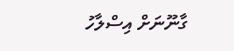ގާނޫނަށް އިސްލާހު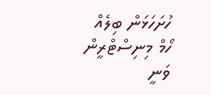ހުށަހަޅަން ބިލެއް ހޯމް މިނިސްޓްރީން ވަނީ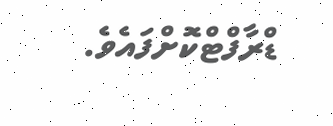ޑްރާފްޓްކޮށްފައެވެ.